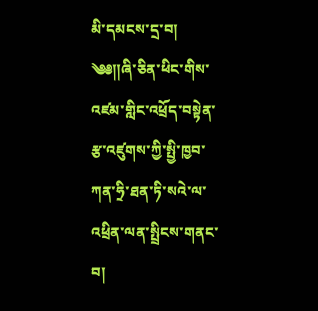མི་དམངས་དྲ་བ།
༄༅༎ཞི་ཅིན་ཕིང་གིས་འཛམ་གླིང་འཕྲོད་བསྟེན་རྩ་འཛུགས་ཀྱི་སྤྱི་ཁྱབ་ཀན་ཧྲི་ཐན་ཏི་སའེ་ལ་འཕྲིན་ལན་སྤྲིངས་གནང་བ།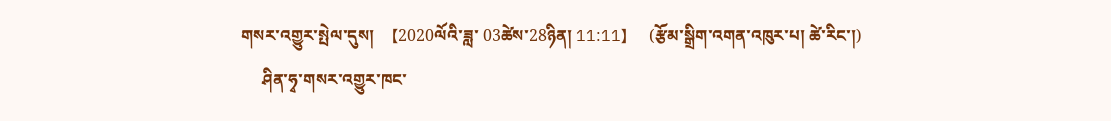གསར་འགྱུར་སྤེལ་དུས།  【2020ལོའི་ཟླ་ 03ཚེས་28ཉིན། 11:11】   (རྩོམ་སྒྲིག་འགན་འཁུར་པ། ཚེ་རིང་།)
     ཤིན་ཧྭ་གསར་འགྱུར་ཁང་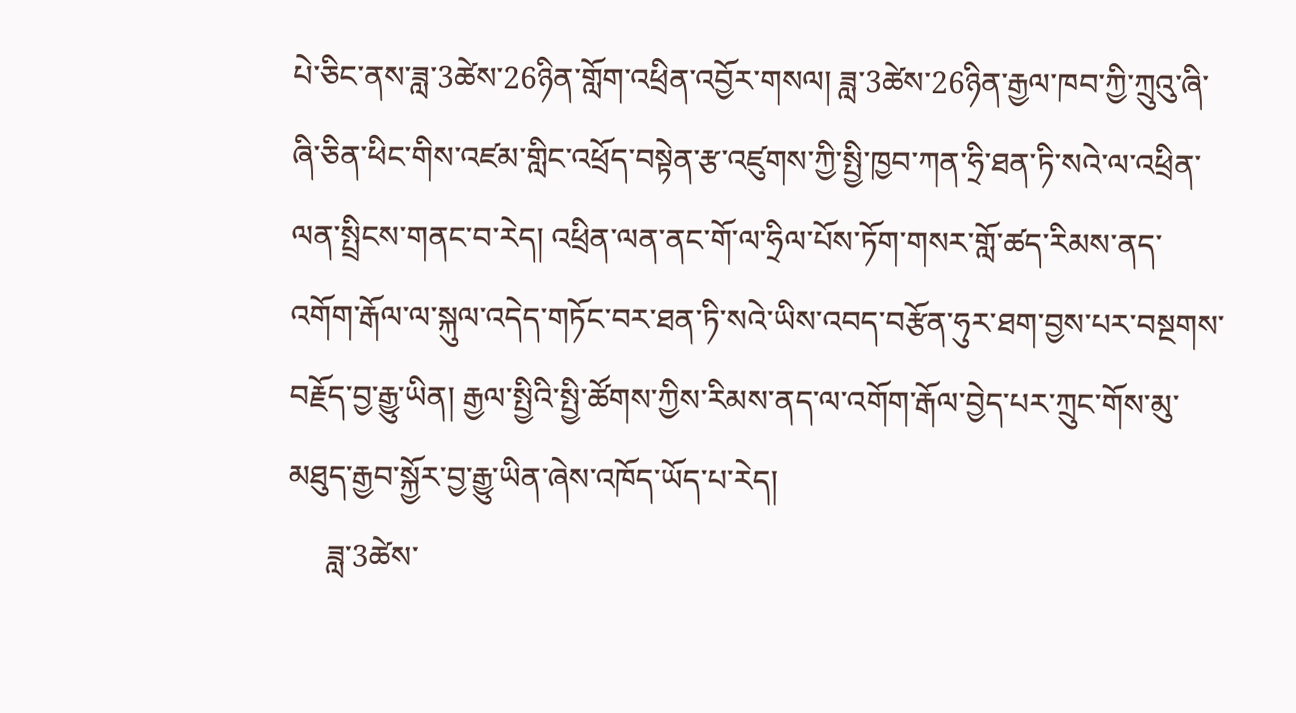པེ་ཅིང་ནས་ཟླ་3ཚེས་26ཉིན་གློག་འཕྲིན་འབྱོར་གསལ། ཟླ་3ཚེས་26ཉིན་རྒྱལ་ཁབ་ཀྱི་ཀྲུའུ་ཞི་ཞི་ཅིན་ཕིང་གིས་འཛམ་གླིང་འཕྲོད་བསྟེན་རྩ་འཛུགས་ཀྱི་སྤྱི་ཁྱབ་ཀན་ཧྲི་ཐན་ཏི་སའེ་ལ་འཕྲིན་ལན་སྤྲིངས་གནང་བ་རེད། འཕྲིན་ལན་ནང་གོ་ལ་ཧྲིལ་པོས་ཏོག་གསར་གློ་ཚད་རིམས་ནད་འགོག་རྒོལ་ལ་སྐུལ་འདེད་གཏོང་བར་ཐན་ཏི་སའེ་ཡིས་འབད་བརྩོན་ཧུར་ཐག་བྱས་པར་བསྔགས་བརྗོད་བྱ་རྒྱུ་ཡིན། རྒྱལ་སྤྱིའི་སྤྱི་ཚོགས་ཀྱིས་རིམས་ནད་ལ་འགོག་རྒོལ་བྱེད་པར་ཀྲུང་གོས་མུ་མཐུད་རྒྱབ་སྐྱོར་བྱ་རྒྱུ་ཡིན་ཞེས་འཁོད་ཡོད་པ་རེད།
     ཟླ་3ཚེས་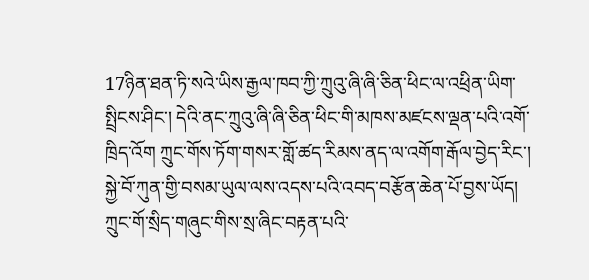17ཉིན་ཐན་ཏི་སའེ་ཡིས་རྒྱལ་ཁབ་ཀྱི་ཀྲུའུ་ཞི་ཞི་ཅིན་ཕིང་ལ་འཕྲིན་ཡིག་སྤྲིངས་ཤིང་། དེའི་ནང་ཀྲུའུ་ཞི་ཞི་ཅིན་ཕིང་གི་མཁས་མཛངས་ལྡན་པའི་འགོ་ཁྲིད་འོག ཀྲུང་གོས་ཏོག་གསར་གློ་ཚད་རིམས་ནད་ལ་འགོག་རྒོལ་བྱེད་རིང་། སྐྱེ་བོ་ཀུན་གྱི་བསམ་ཡུལ་ལས་འདས་པའི་འབད་བརྩོན་ཆེན་པོ་བྱས་ཡོད། ཀྲུང་གོ་སྲིད་གཞུང་གིས་སྲ་ཞིང་བརྟན་པའི་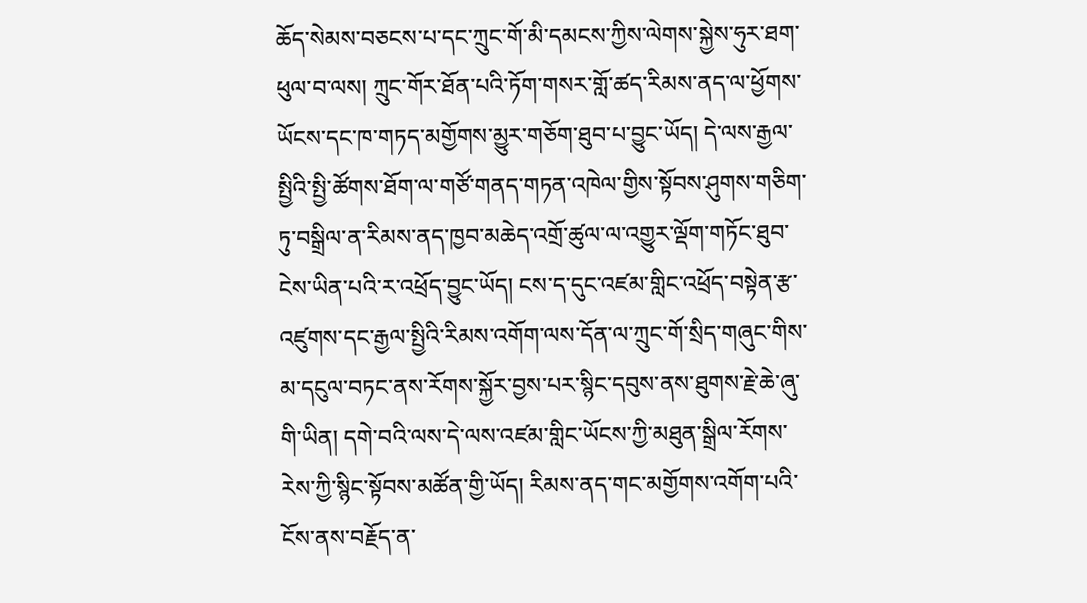ཆོད་སེམས་བཅངས་པ་དང་ཀྲུང་གོ་མི་དམངས་ཀྱིས་ལེགས་སྐྱེས་ཧུར་ཐག་ཕུལ་བ་ལས། ཀྲུང་གོར་ཐོན་པའི་ཏོག་གསར་གློ་ཚད་རིམས་ནད་ལ་ཕྱོགས་ཡོངས་དང་ཁ་གཏད་མགྱོགས་མྱུར་གཅོག་ཐུབ་པ་བྱུང་ཡོད། དེ་ལས་རྒྱལ་སྤྱིའི་སྤྱི་ཚོགས་ཐོག་ལ་གཙོ་གནད་གཏན་འཁེལ་གྱིས་སྟོབས་ཤུགས་གཅིག་ཏུ་བསྒྲིལ་ན་རིམས་ནད་ཁྱབ་མཆེད་འགྲོ་ཚུལ་ལ་འགྱུར་ལྡོག་གཏོང་ཐུབ་ངེས་ཡིན་པའི་ར་འཕྲོད་བྱུང་ཡོད། ངས་ད་དུང་འཛམ་གླིང་འཕྲོད་བསྟེན་རྩ་འཛུགས་དང་རྒྱལ་སྤྱིའི་རིམས་འགོག་ལས་དོན་ལ་ཀྲུང་གོ་སྲིད་གཞུང་གིས་མ་དངུལ་བཏང་ནས་རོགས་སྐྱོར་བྱས་པར་སྙིང་དབུས་ནས་ཐུགས་རྗེ་ཆེ་ཞུ་གི་ཡིན། དགེ་བའི་ལས་དེ་ལས་འཛམ་གླིང་ཡོངས་ཀྱི་མཐུན་སྒྲིལ་རོགས་རེས་ཀྱི་སྙིང་སྟོབས་མཚོན་གྱི་ཡོད། རིམས་ནད་གང་མགྱོགས་འགོག་པའི་ངོས་ནས་བརྗོད་ན་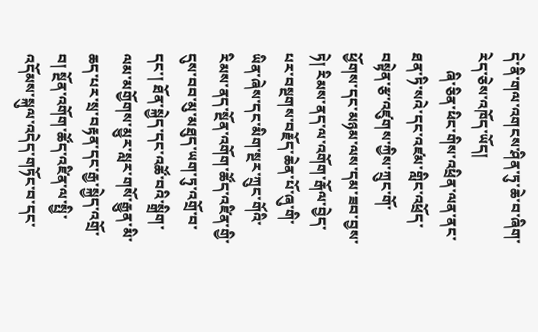དེ་ནི་གལ་འགངས་ཤིན་ཏུ་ཆེ་བ་ཞིག་རེད་ཅེས་འཁོད་ཡོད།
     ཞི་ཅིན་ཕིང་གིས་འཕྲིན་ལན་ནང་ཐན་ཏི་སའེ་དང་འཛམ་གླིང་འཕྲོད་བསྟེན་རྩ་འཛུགས་ཀྱིས་ཀྲུང་གོ་ཕྱོགས་དང་མཉམ་ལས་དམ་ཟབ་བྱས་ཏེ། རིམས་ནད་ལ་འགོག་རྒོལ་བྱེད་པར་བསྔགས་བརྗོད་ཆེན་པོ་ཞུ་གི་ཡིན་ཞེས་དང་མིག་སྔར་ཀྲུང་གོའི་རིམས་ནད་སྔོན་འགོག་ཚོད་འཛིན་གྱི་དུས་བབ་མུ་མཐུད་ཡག་ཏུ་འགྲོ་བ་དང་། ཐོན་སྐྱེད་དང་འཚོ་བའི་སྒྲིག་ལམ་མགྱོགས་མྱུར་སླར་གསོ་རྒྱུན་མི་ཆད་པར་སྲ་བརྟན་དང་རྒྱ་སྐྱེད་འགྲོ་བ། སྔོན་འགོག་ཚོད་འཛིན་ལ་སྤྱི་འདོམས་སྐུལ་འདེད་གཏོང་བ་དང་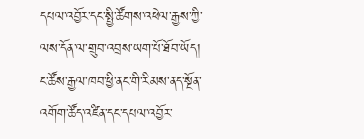དཔལ་འབྱོར་དང་སྤྱི་ཚོགས་འཕེལ་རྒྱས་ཀྱི་ལས་དོན་ལ་གྲུབ་འབྲས་ཡག་པོ་ཐོབ་ཡོད། ང་ཚོས་རྒྱལ་ཁབ་ཕྱི་ནང་གི་རིམས་ནད་སྔོན་འགོག་ཚོད་འཛིན་དང་དཔལ་འབྱོར་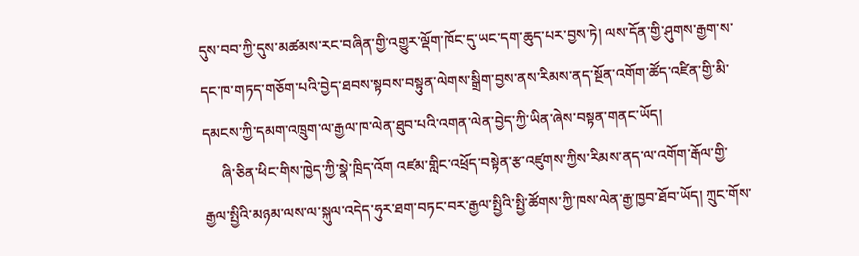དུས་བབ་ཀྱི་དུས་མཚམས་རང་བཞིན་གྱི་འགྱུར་ལྡོག་ཁོང་དུ་ཡང་དག་ཆུད་པར་བྱས་ཏེ། ལས་དོན་གྱི་ཤུགས་རྒྱག་ས་དང་ཁ་གཏད་གཅོག་པའི་བྱེད་ཐབས་སྟབས་བསྟུན་ལེགས་སྒྲིག་བྱས་ནས་རིམས་ནད་སྔོན་འགོག་ཚོད་འཛིན་གྱི་མི་དམངས་ཀྱི་དམག་འཁྲུག་ལ་རྒྱལ་ཁ་ལེན་ཐུབ་པའི་འགན་ལེན་བྱེད་ཀྱི་ཡིན་ཞེས་བསྟན་གནང་ཡོད།
     ཞི་ཅིན་ཕིང་གིས་ཁྱེད་ཀྱི་སྣེ་ཁྲིད་འོག འཛམ་གླིང་འཕྲོད་བསྟེན་རྩ་འཛུགས་ཀྱིས་རིམས་ནད་ལ་འགོག་རྒོལ་གྱི་རྒྱལ་སྤྱིའི་མཉམ་ལས་ལ་སྐུལ་འདེད་ཧུར་ཐག་བཏང་བར་རྒྱལ་སྤྱིའི་སྤྱི་ཚོགས་ཀྱི་ཁས་ལེན་རྒྱ་ཁྱབ་ཐོབ་ཡོད། ཀྲུང་གོས་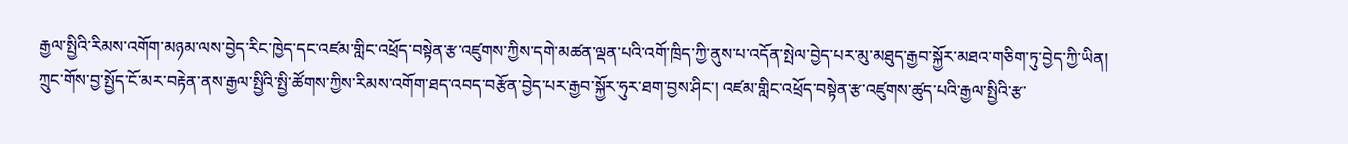རྒྱལ་སྤྱིའི་རིམས་འགོག་མཉམ་ལས་བྱེད་རིང་ཁྱེད་དང་འཛམ་གླིང་འཕྲོད་བསྟེན་རྩ་འཛུགས་ཀྱིས་དགེ་མཚན་ལྡན་པའི་འགོ་ཁྲིད་ཀྱི་ནུས་པ་འདོན་སྤེལ་བྱེད་པར་མུ་མཐུད་རྒྱབ་སྐྱོར་མཐའ་གཅིག་ཏུ་བྱེད་ཀྱི་ཡིན། ཀྲུང་གོས་བྱ་སྤྱོད་ངོ་མར་བརྟེན་ནས་རྒྱལ་སྤྱིའི་སྤྱི་ཚོགས་ཀྱིས་རིམས་འགོག་ཐད་འབད་བརྩོན་བྱེད་པར་རྒྱབ་སྐྱོར་ཧུར་ཐག་བྱས་ཤིང་། འཛམ་གླིང་འཕྲོད་བསྟེན་རྩ་འཛུགས་ཚུད་པའི་རྒྱལ་སྤྱིའི་རྩ་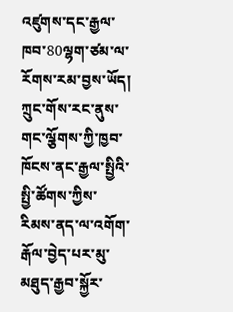འཛུགས་དང་རྒྱལ་ཁབ་80ལྷག་ཙམ་ལ་རོགས་རམ་བྱས་ཡོད། ཀྲུང་གོས་རང་ནུས་གང་ལྕོགས་ཀྱི་ཁྱབ་ཁོངས་ནང་རྒྱལ་སྤྱིའི་སྤྱི་ཚོགས་ཀྱིས་རིམས་ནད་ལ་འགོག་རྒོལ་བྱེད་པར་མུ་མཐུད་རྒྱབ་སྐྱོར་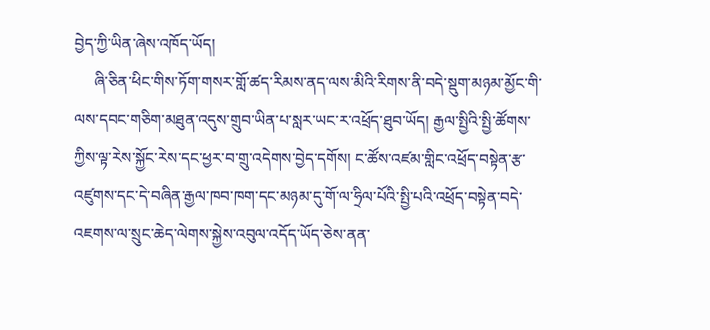བྱེད་ཀྱི་ཡིན་ཞེས་འཁོད་ཡོད།
     ཞི་ཅིན་ཕིང་གིས་ཏོག་གསར་གློ་ཚད་རིམས་ནད་ལས་མིའི་རིགས་ནི་བདེ་སྡུག་མཉམ་མྱོང་གི་ལས་དབང་གཅིག་མཐུན་འདུས་གྲུབ་ཡིན་པ་སླར་ཡང་ར་འཕྲོད་ཐུབ་ཡོད། རྒྱལ་སྤྱིའི་སྤྱི་ཚོགས་ཀྱིས་ལྟ་རེས་སྐྱོང་རེས་དང་ཕྱར་བ་གྲུ་འདེགས་བྱེད་དགོས། ང་ཚོས་འཛམ་གླིང་འཕྲོད་བསྟེན་རྩ་འཛུགས་དང་དེ་བཞིན་རྒྱལ་ཁབ་ཁག་དང་མཉམ་དུ་གོ་ལ་ཧྲིལ་པོའི་སྤྱི་པའི་འཕྲོད་བསྟེན་བདེ་འཇགས་ལ་སྲུང་ཆེད་ལེགས་སྐྱེས་འབུལ་འདོད་ཡོད་ཅེས་ནན་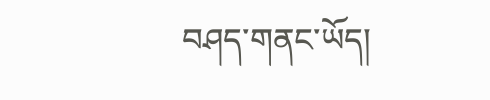བཤད་གནང་ཡོད།